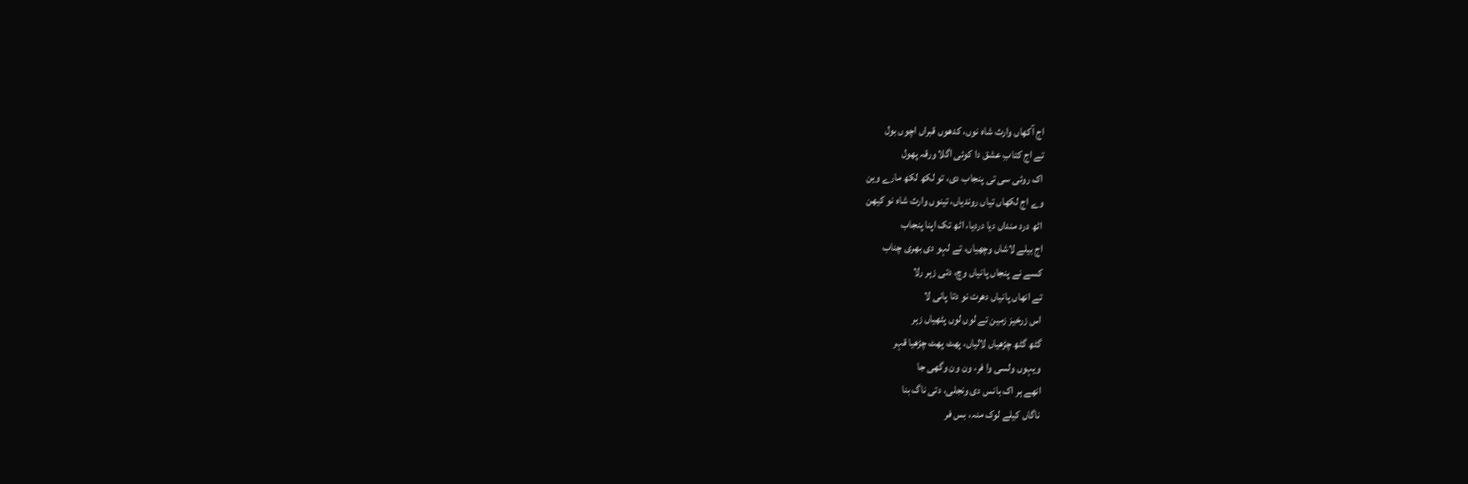اج آکھاں وارث شاہ نوں، کدھوں قبراں اچوں بول
تے اج کتابِ عشق دا کوئی اگلا ورقہ پھول
اک روئی سی تی پنجاب دی، تو لکھ لکھ مارے وین
وے اج لکھاں تیاں روندیاں، تینوں وارث شاہ نو کیھن
اٹھ درد منداں دیا دردیا، اٹھ تک اپنا پنجاب
اج بیلے لاشاں وچھیاں، تے لہو دی بھری چناب
کسے نے پنجاں پانیاں وچ، دتی زہر رلا
تے انھاں پانیاں دھرت نو دتا پانی لا
اس زرخیز زمین تے لوں لوں پٹھیاں زہر
گٹھ گٹھ چڑھیاں لالیاں، پھٹ پھٹ چڑھیا قہر
ویہوں ولسی وا فر، ون ون وگھی جا
انھے ہر اک بانس دی ونجلی، دتی ناگ بنا
ناگاں کیلے لوک منہ، بس فر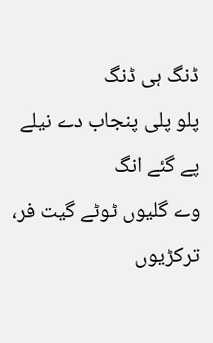ڈنگ ہی ڈنگ
پلو پلی پنجاب دے نیلے پے گئے انگ
وے گلیوں ٹوٹے گیت فر، ترکڑیوں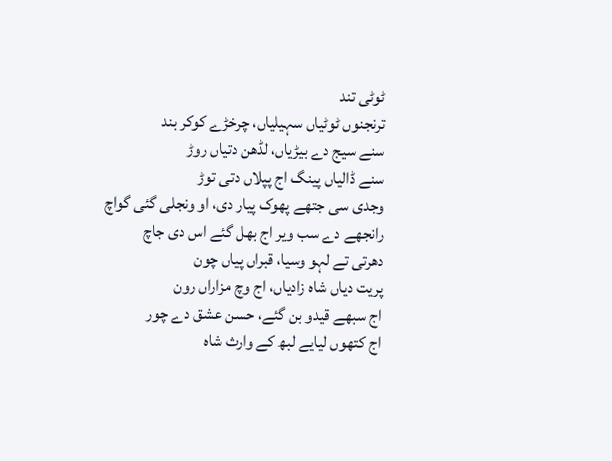ٹوٹی تند
ترنجنوں ٹوٹیاں سہیلیاں، چرخڑے کوکر بند
سنے سیج دے بیڑیاں، لڈھن دتیاں روڑ
سنے ڈالیاں پینگ اج پپلاں دتی توڑ
وجدی سی جتھے پھوک پیار دی، او ونجلی گئی گواچ
رانجھے دے سب ویر اج بھل گئے اس دی جاچ
دھرتی تے لہو وسیا، قبراں پیاں چون
پریت دیاں شاہ زادیاں، اج وچ مزاراں رون
اج سبھے قیدو بن گئے، حسن عشق دے چور
اج کتھوں لیایے لبھ کے وارث شاہ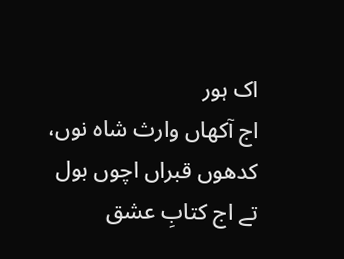اک ہور
اج آکھاں وارث شاہ نوں، کدھوں قبراں اچوں بول
تے اج کتابِ عشق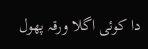دا کوئی اگلا ورقہ پھول